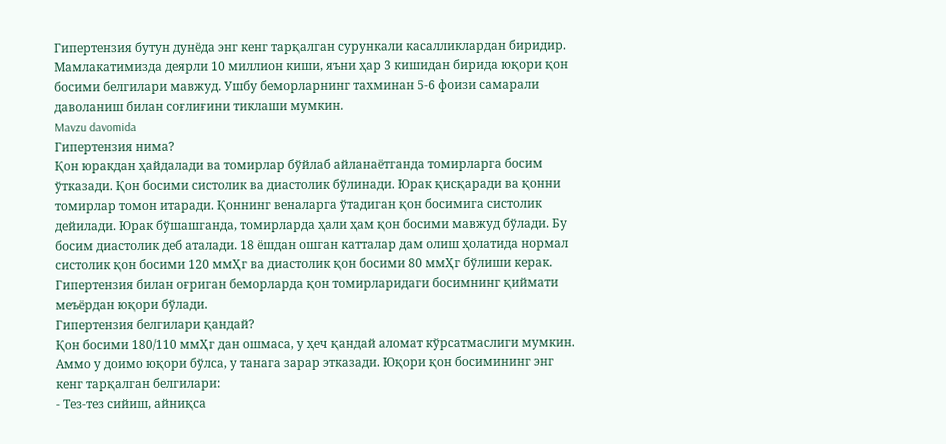Гипертензия бутун дунёда энг кенг тарқалган сурункали касалликлардан биридир. Мамлакатимизда деярли 10 миллион киши, яъни ҳар 3 кишидан бирида юқори қон босими белгилари мавжуд. Ушбу беморларнинг тахминан 5-6 фоизи самарали даволаниш билан соғлиғини тиклаши мумкин.
Mavzu davomida
Гипертензия нима?
Қон юракдан ҳайдалади ва томирлар бўйлаб айланаётганда томирларга босим ўтказади. Қон босими систолик ва диастолик бўлинади. Юрак қисқаради ва қонни томирлар томон итаради. Қоннинг веналарга ўтадиган қон босимига систолик дейилади. Юрак бўшашганда, томирларда ҳали ҳам қон босими мавжуд бўлади. Бу босим диастолик деб аталади. 18 ёшдан ошган катталар дам олиш ҳолатида нормал систолик қон босими 120 ммҲг ва диастолик қон босими 80 ммҲг бўлиши керак. Гипертензия билан оғриган беморларда қон томирларидаги босимнинг қиймати меъёрдан юқори бўлади.
Гипертензия белгилари қандай?
Қон босими 180/110 ммҲг дан ошмаса, у ҳеч қандай аломат кўрсатмаслиги мумкин. Аммо у доимо юқори бўлса, у танага зарар этказади. Юқори қон босимининг энг кенг тарқалган белгилари:
- Тез-тез сийиш, айниқса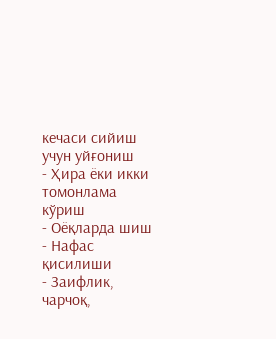кечаси сийиш учун уйғониш
- Ҳира ёки икки томонлама кўриш
- Оёқларда шиш
- Нафас қисилиши
- Заифлик, чарчоқ,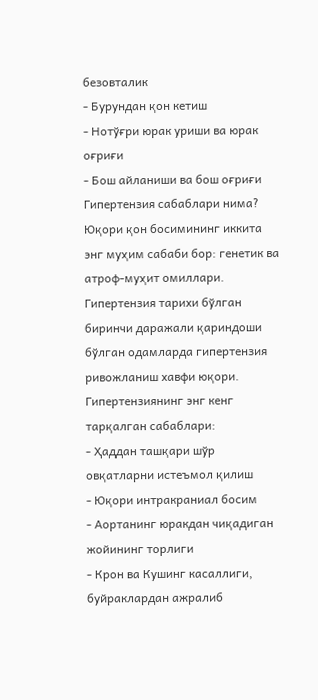безовталик
- Бурундан қон кетиш
- Нотўғри юрак уриши ва юрак оғриғи
- Бош айланиши ва бош оғриғи
Гипертензия сабаблари нима?
Юқори қон босимининг иккита энг муҳим сабаби бор: генетик ва атроф-муҳит омиллари. Гипертензия тарихи бўлган биринчи даражали қариндоши бўлган одамларда гипертензия ривожланиш хавфи юқори. Гипертензиянинг энг кенг тарқалган сабаблари:
- Ҳаддан ташқари шўр овқатларни истеъмол қилиш
- Юқори интракраниал босим
- Аортанинг юракдан чиқадиган жойининг торлиги
- Крон ва Кушинг касаллиги, буйраклардан ажралиб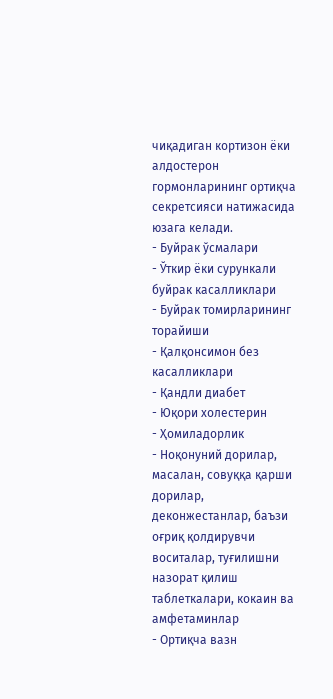чиқадиган кортизон ёки алдостерон гормонларининг ортиқча секретсияси натижасида юзага келади.
- Буйрак ўсмалари
- Ўткир ёки сурункали буйрак касалликлари
- Буйрак томирларининг торайиши
- Қалқонсимон без касалликлари
- Қандли диабет
- Юқори холестерин
- Ҳомиладорлик
- Ноқонуний дорилар, масалан, совуққа қарши дорилар, деконжестанлар, баъзи оғриқ қолдирувчи воситалар, туғилишни назорат қилиш таблеткалари, кокаин ва амфетаминлар
- Ортиқча вазн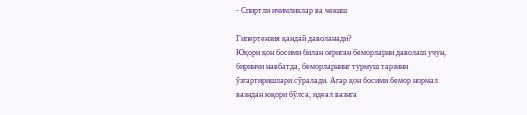- Спиртли ичимликлар ва чекиш

Гипертензия қандай даволанади?
Юқори қон босими билан оғриган беморларни даволаш учун, биринчи навбатда, беморларнинг турмуш тарзини ўзгартиришлари сўралади. Агар қон босими бемор нормал вазндан юқори бўлса, идеал вазнга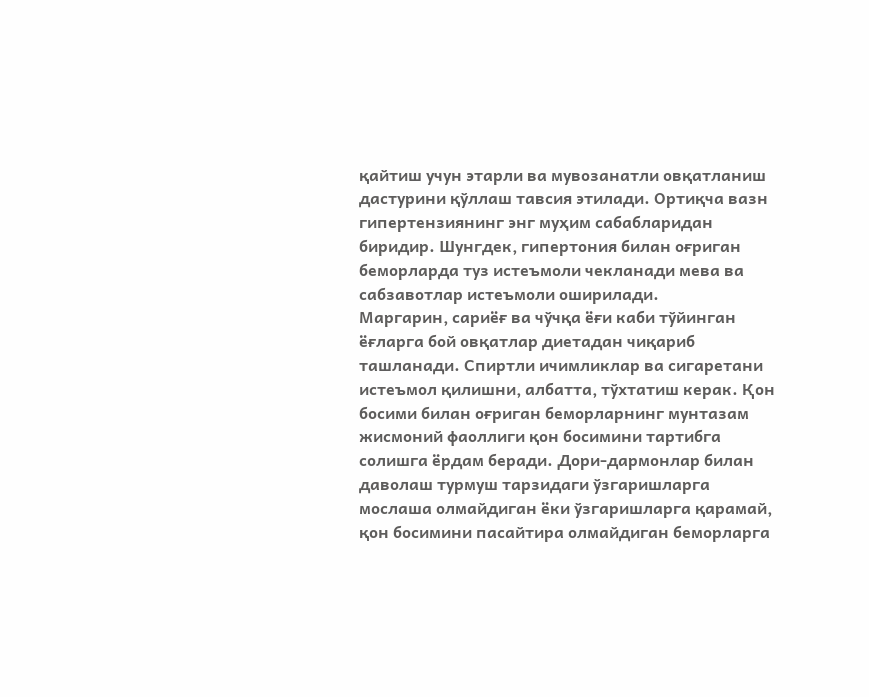қайтиш учун этарли ва мувозанатли овқатланиш дастурини қўллаш тавсия этилади. Ортиқча вазн гипертензиянинг энг муҳим сабабларидан биридир. Шунгдек, гипертония билан оғриган беморларда туз истеъмоли чекланади мева ва сабзавотлар истеъмоли оширилади.
Маргарин, сариёғ ва чўчқа ёғи каби тўйинган ёғларга бой овқатлар диетадан чиқариб ташланади. Спиртли ичимликлар ва сигаретани истеъмол қилишни, албатта, тўхтатиш керак. Қон босими билан оғриган беморларнинг мунтазам жисмоний фаоллиги қон босимини тартибга солишга ёрдам беради. Дори-дармонлар билан даволаш турмуш тарзидаги ўзгаришларга мослаша олмайдиган ёки ўзгаришларга қарамай, қон босимини пасайтира олмайдиган беморларга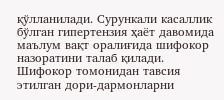қўлланилади. Сурункали касаллик бўлган гипертензия ҳаёт давомида маълум вақт оралиғида шифокор назоратини талаб қилади. Шифокор томонидан тавсия этилган дори-дармонларни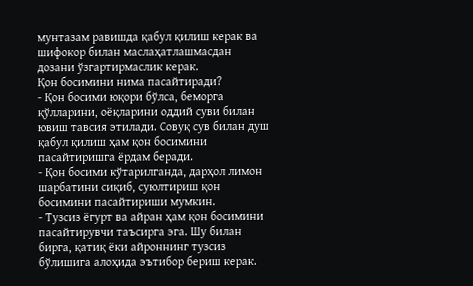мунтазам равишда қабул қилиш керак ва шифокор билан маслаҳатлашмасдан дозани ўзгартирмаслик керак.
Қон босимини нима пасайтиради?
- Қон босими юқори бўлса, беморга қўлларини, оёқларини оддий суви билан ювиш тавсия этилади. Совуқ сув билан душ қабул қилиш ҳам қон босимини пасайтиришга ёрдам беради.
- Қон босими кўтарилганда, дарҳол лимон шарбатини сиқиб, суюлтириш қон босимини пасайтириши мумкин.
- Тузсиз ёгурт ва айран ҳам қон босимини пасайтирувчи таъсирга эга. Шу билан бирга, қатиқ ёки айроннинг тузсиз бўлишига алоҳида эътибор бериш керак.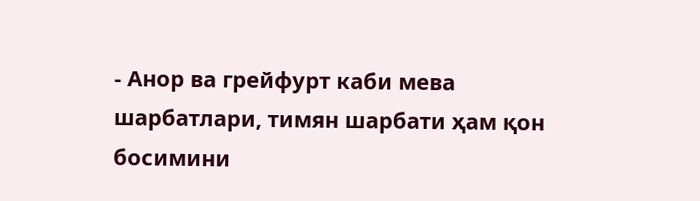- Анор ва грейфурт каби мева шарбатлари, тимян шарбати ҳам қон босимини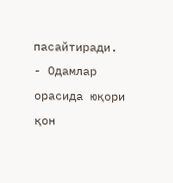пасайтиради.
- Одамлар орасида юқори қон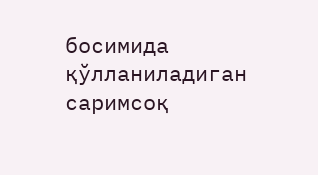босимида қўлланиладиган саримсоқ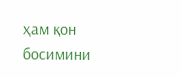ҳам қон босимини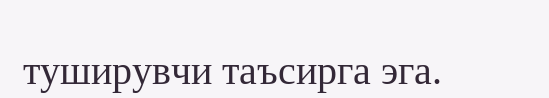туширувчи таъсирга эга.